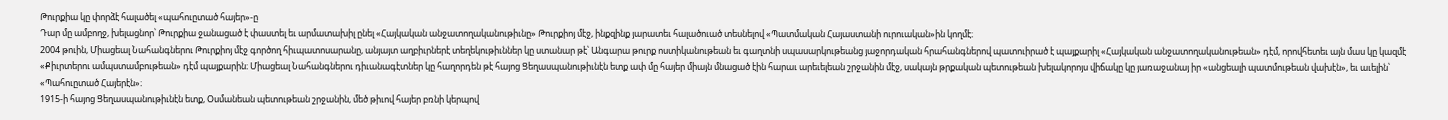Թուրքիա կը փորձէ հալածել «պահուըտած հայեր»-ը
Դար մը ամբողջ, խելացնոր՝ Թուրքիա ջանացած է փաստել եւ արմատախիլ ընել «Հայկական անջատողականութիւնը» Թուրքիոյ մէջ, ինքզինք յարատեւ հալածուած տեսնելով «Պատմական Հայաստանի ուրուական»ին կողմէ։
2004 թուին, Միացեալ Նահանգներու Թուրքիոյ մէջ գործող հիւպատոսարանը, անյայտ աղբիւրներէ տեղեկութիւններ կը ստանար թէ՝ Անգարա թուրք ոստիկանութեան եւ գաղտնի սպասարկութեանց յաջորդական հրահանգներով պատուիրած է պայքարիլ «Հայկական անջատողականութեան» դէմ, որովհետեւ այն մաս կը կազմէ «Քիւրտերու ամպստամբութեան» դէմ պայքարին։ Միացեալ Նահանգներու դիւանագէտներ կը հաղորդեն թէ հայոց Ցեղասպանութիւնէն ետք ափ մը հայեր միայն մնացած էին հարաւ արեւելեան շրջանին մէջ, սակայն թրքական պետութեան խելակորոյս վիճակը կը յառաջանայ իր «անցեալի պատմութեան վախէն», եւ աւելին՝ «Պահուըտած Հայերէն»։
1915-ի հայոց Ցեղասպանութիւնէն ետք, Օսմանեան պետութեան շրջանին, մեծ թիւով հայեր բռնի կերպով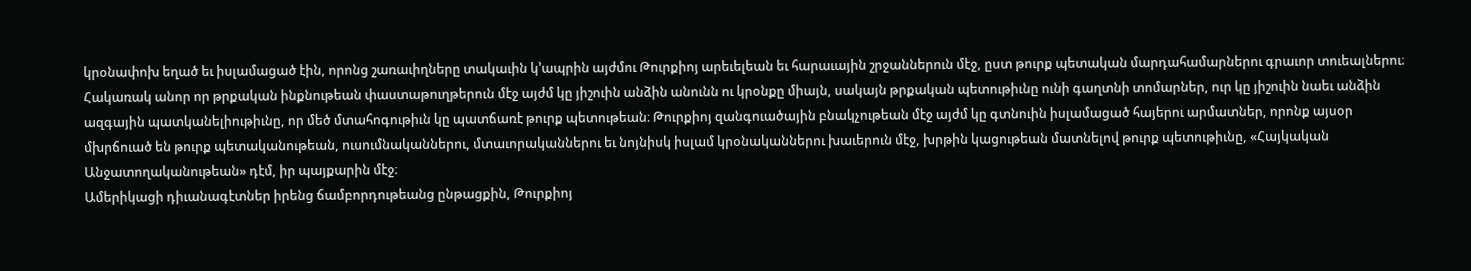կրօնափոխ եղած եւ իսլամացած էին, որոնց շառաւիղները տակաւին կ’ապրին այժմու Թուրքիոյ արեւելեան եւ հարաւային շրջաններուն մէջ, ըստ թուրք պետական մարդահամարներու գրաւոր տուեալներու։ Հակառակ անոր որ թրքական ինքնութեան փաստաթուղթերուն մէջ այժմ կը յիշուին անձին անունն ու կրօնքը միայն, սակայն թրքական պետութիւնը ունի գաղտնի տոմարներ, ուր կը յիշուին նաեւ անձին ազգային պատկանելիութիւնը, որ մեծ մտահոգութիւն կը պատճառէ թուրք պետութեան։ Թուրքիոյ զանգուածային բնակչութեան մէջ այժմ կը գտնուին իսլամացած հայերու արմատներ, որոնք այսօր մխրճուած են թուրք պետականութեան, ուսումնականներու, մտաւորականներու եւ նոյնիսկ իսլամ կրօնականներու խաւերուն մէջ, խրթին կացութեան մատնելով թուրք պետութիւնը, «Հայկական Անջատողականութեան» դէմ, իր պայքարին մէջ։
Ամերիկացի դիւանագէտներ իրենց ճամբորդութեանց ընթացքին, Թուրքիոյ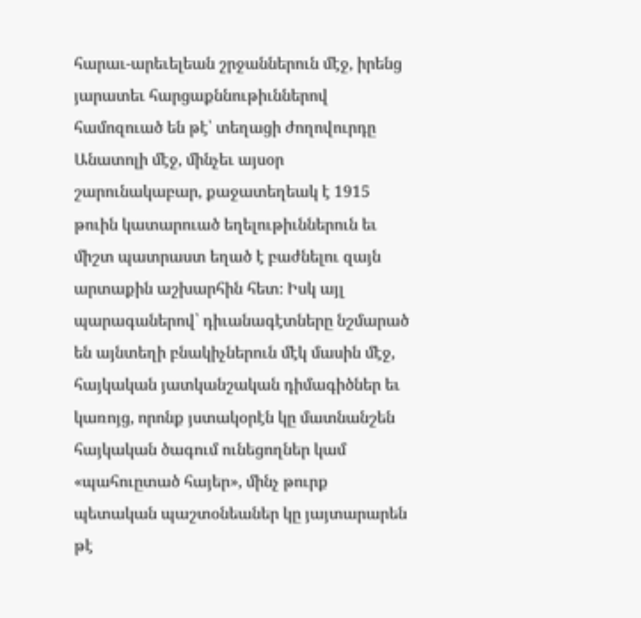հարաւ-արեւելեան շրջաններուն մէջ, իրենց յարատեւ հարցաքննութիւններով համոզուած են թէ՝ տեղացի ժողովուրդը Անատոլի մէջ, մինչեւ այսօր շարունակաբար, քաջատեղեակ է 1915 թուին կատարուած եղելութիւններուն եւ միշտ պատրաստ եղած է բաժնելու զայն արտաքին աշխարհին հետ։ Իսկ այլ պարագաներով՝ դիւանագէտները նշմարած են այնտեղի բնակիչներուն մէկ մասին մէջ, հայկական յատկանշական դիմագիծներ եւ կառոյց, որոնք յստակօրէն կը մատնանշեն հայկական ծագում ունեցողներ կամ «պահուըտած հայեր», մինչ թուրք պետական պաշտօնեաներ կը յայտարարեն թէ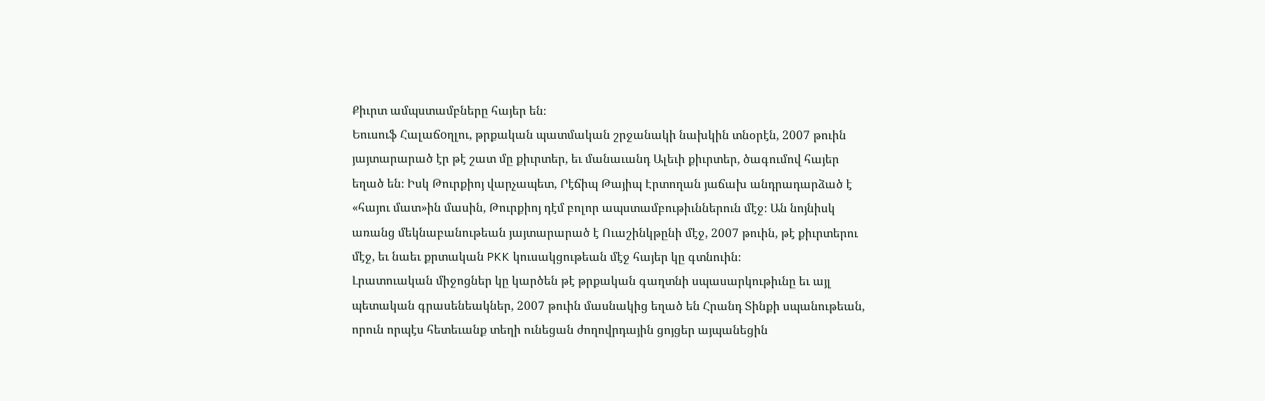Քիւրտ ամպստամբները հայեր են։
Եուսուֆ Հալաճoղլու, թրքական պատմական շրջանակի նախկին տնօրէն, 2007 թուին յայտարարած էր թէ շատ մը քիւրտեր, եւ մանաւանդ Ալեւի քիւրտեր, ծագումով հայեր եղած են։ Իսկ Թուրքիոյ վարչապետ, Րէճիպ Թայիպ Էրտողան յաճախ անդրադարձած է «հայու մատ»ին մասին, Թուրքիոյ դէմ բոլոր ապստամբութիւններուն մէջ։ Ան նոյնիսկ առանց մեկնաբանութեան յայտարարած է Ուաշինկթընի մէջ, 2007 թուին, թէ քիւրտերու մէջ, եւ նաեւ քրտական PKK կուսակցութեան մէջ հայեր կը գտնուին։
Լրատուական միջոցներ կը կարծեն թէ թրքական գաղտնի սպասարկութիւնը եւ այլ պետական գրասենեակներ, 2007 թուին մասնակից եղած են Հրանդ Տինքի սպանութեան, որուն որպէս հետեւանք տեղի ունեցան ժողովրդային ցոյցեր այպանեցին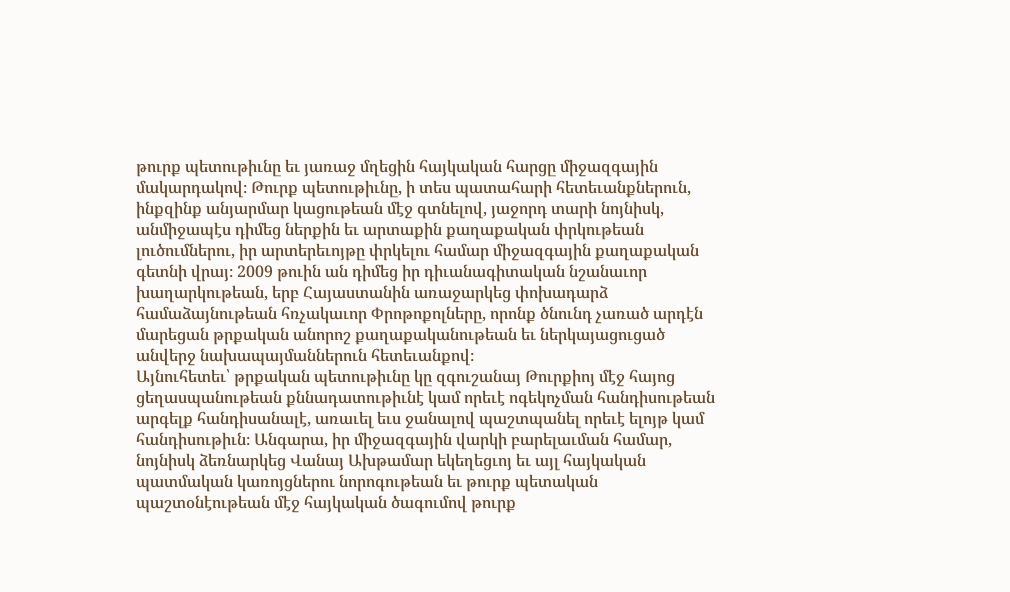թուրք պետութիւնը եւ յառաջ մղեցին հայկական հարցը միջազգային մակարդակով։ Թուրք պետութիւնը, ի տես պատահարի հետեւանքներուն, ինքզինք անյարմար կացութեան մէջ գտնելով, յաջորդ տարի նոյնիսկ, անմիջապէս դիմեց ներքին եւ արտաքին քաղաքական փրկութեան լուծումներու, իր արտերեւոյթը փրկելու համար միջազգային քաղաքական գետնի վրայ։ 2009 թուին ան դիմեց իր դիւանագիտական նշանաւոր խաղարկութեան, երբ Հայաստանին առաջարկեց փոխադարձ համաձայնութեան հռչակաւոր Փրոթոքոլները, որոնք ծնունդ չառած արդէն մարեցան թրքական անորոշ քաղաքականութեան եւ ներկայացուցած անվերջ նախապայմաններուն հետեւանքով։
Այնուհետեւ՝ թրքական պետութիւնը կը զգուշանայ Թուրքիոյ մէջ հայոց ցեղասպանութեան քննադատութիւնէ կամ որեւէ ոգեկոչման հանդիսութեան արգելք հանդիսանալէ, առաւել եւս ջանալով պաշտպանել որեւէ ելոյթ կամ հանդիսութիւն։ Անգարա, իր միջազգային վարկի բարելաւման համար, նոյնիսկ ձեռնարկեց Վանայ Ախթամար եկեղեցւոյ եւ այլ հայկական պատմական կառոյցներու նորոգութեան եւ թուրք պետական պաշտօնէութեան մէջ հայկական ծագումով թուրք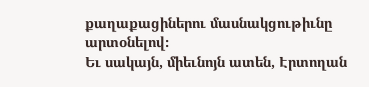քաղաքացիներու մասնակցութիւնը արտօնելով։
Եւ սակայն, միեւնոյն ատեն, Էրտողան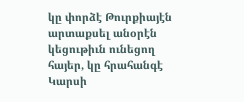կը փորձէ Թուրքիայէն արտաքսել անօրէն կեցութիւն ունեցող հայեր, կը հրահանգէ Կարսի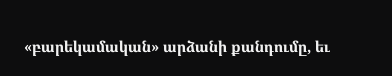«բարեկամական» արձանի քանդումը, եւ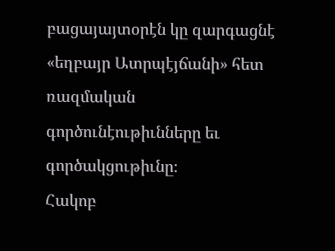բացայայտօրէն կը զարգացնէ «եղբայր Ատրպէյճանի» հետ ռազմական գործունէութիւնները եւ գործակցութիւնը։
Հակոբ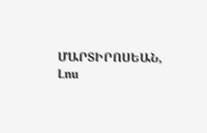ՄԱՐՏԻՐՈՍԵԱՆ, Լոս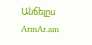Անճելըս
ArmAr.am